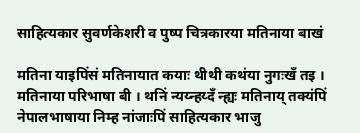साहित्यकार सुवर्णकेशरी व पुष्प चित्रकारया मतिनाया बाखं

मतिना याइपिंसं मतिनायात कयाः थीथी कथंया नुगःखँ तइ । मतिनाया परिभाषा बी । थनिं न्यय्न्हय्दँ न्ह्यः मतिनाय् तक्यंपिं नेपालभाषाया निम्ह नांजाःपिं साहित्यकार भाजु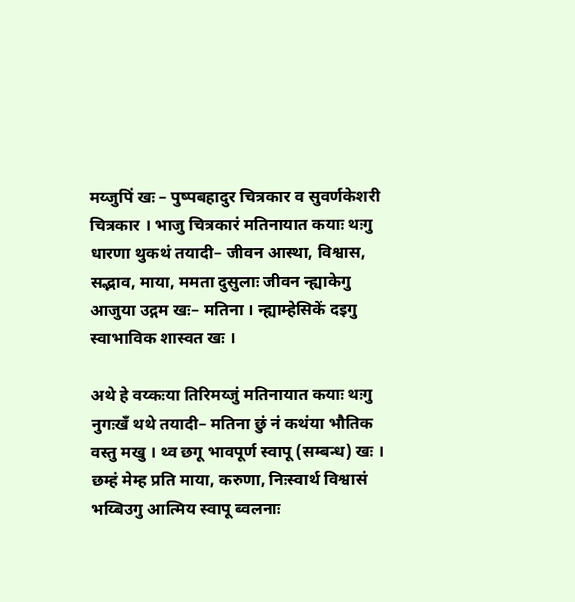मय्जुपिं खः – पुष्पबहादुर चित्रकार व सुवर्णकेशरी चित्रकार । भाजु चित्रकारं मतिनायात कयाः थःगु धारणा थुकथं तयादी– जीवन आस्था, विश्वास, सद्भाव, माया, ममता दुसुलाः जीवन न्ह्याकेगु आजुया उद्गम खः– मतिना । न्ह्याम्हेसिकें दइगु स्वाभाविक शास्वत खः ।

अथे हे वय्कःया तिरिमय्जुं मतिनायात कयाः थःगु नुगःखँ थथे तयादी– मतिना छुं नं कथंया भौतिक वस्तु मखु । थ्व छगू भावपूर्ण स्वापू (सम्बन्ध) खः । छम्हं मेम्ह प्रति माया, करुणा, निःस्वार्थ विश्वासं भय्बिउगु आत्मिय स्वापू ब्वलनाः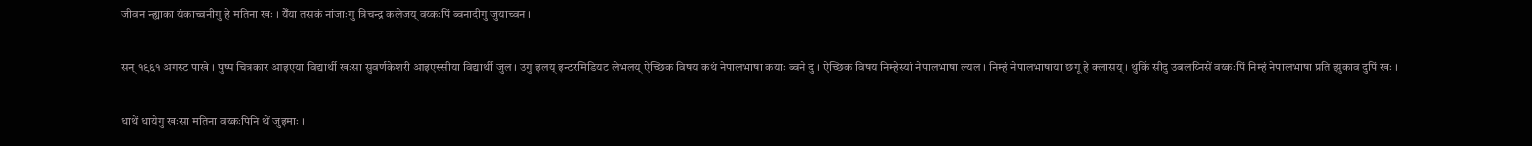जीवन न्ह्याका यंकाच्वनीगु हे मतिना खः । येँया तसकं नांजाःगु त्रिचन्द्र कलेजय् वय्कःपिं ब्वनादीगु जुयाच्वन ।

सन् १९६१ अगस्ट पाखे । पुष्प चित्रकार आइएया विद्यार्थी खःसा सुवर्णकेशरी आइएस्सीया विद्यार्थी जुल । उगु इलय् इन्टरमिडियट लेभलय् ऐच्छिक विषय कथं नेपालभाषा कयाः ब्वने दु । ऐच्छिक विषय निम्हेस्यां नेपालभाषा ल्यल । निम्हं नेपालभाषाया छगू हे क्लासय् । थुकिं सीदु उबलय्निसें वय्कःपिं निम्हं नेपालभाषा प्रति झुकाव दुपिं खः ।

धाथें धायेगु खःसा मतिना वय्कःपिनि थें जुइमाः ।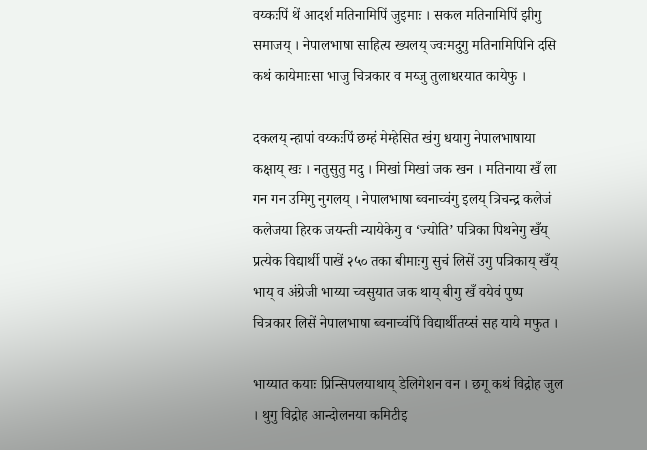वय्कःपिं थें आदर्श मतिनामिपिं जुइमाः । सकल मतिनामिपिं झीगु समाजय् । नेपालभाषा साहित्य ख्यलय् ज्वःमदुगु मतिनामिपिनि दसि कथं कायेमाःसा भाजु चित्रकार व मय्जु तुलाधरयात कायेफु ।

दकलय् न्हापां वय्कःपिं छम्हं मेम्हेसित खंगु धयागु नेपालभाषाया कक्षाय् खः । नतुसुतु मदु । मिखां मिखां जक खन । मतिनाया खँ ला गन गन उमिगु नुगलय् । नेपालभाषा ब्वनाच्वंगु इलय् त्रिचन्द्र कलेजं कलेजया हिरक जयन्ती न्यायेकेगु व ‘ज्योति’ पत्रिका पिथनेगु खँय् प्रत्येक विद्यार्थी पाखें २५० तका बीमाःगु सुचं लिसें उगु पत्रिकाय् खँय् भाय् व अंग्रेजी भाय्या च्वसुयात जक थाय् बीगु खँ वयेवं पुष्प चित्रकार लिसें नेपालभाषा ब्वनाच्वंपिं विद्यार्थीतय्सं सह याये मफुत ।

भाय्यात कयाः प्रिन्सिपलयाथाय् डेलिगेशन वन । छगू कथं विद्रोह जुल । थुगु विद्रोह आन्दोलनया कमिटीइ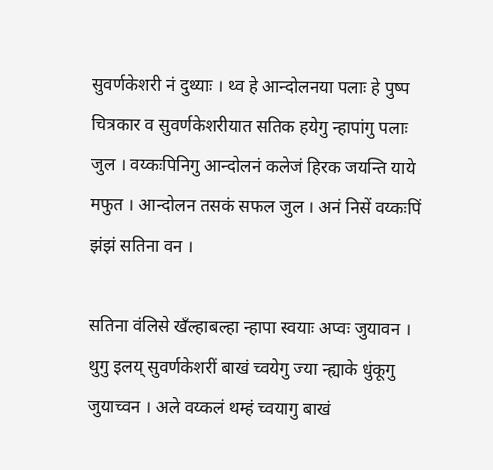सुवर्णकेशरी नं दुथ्याः । थ्व हे आन्दोलनया पलाः हे पुष्प चित्रकार व सुवर्णकेशरीयात सतिक हयेगु न्हापांगु पलाः जुल । वय्कःपिनिगु आन्दोलनं कलेजं हिरक जयन्ति याये मफुत । आन्दोलन तसकं सफल जुल । अनं निसें वय्कःपिं झंझं सतिना वन ।

सतिना वंलिसे खँल्हाबल्हा न्हापा स्वयाः अप्वः जुयावन । थुगु इलय् सुवर्णकेशरीं बाखं च्वयेगु ज्या न्ह्याके धुंकूगु जुयाच्वन । अले वय्कलं थम्हं च्वयागु बाखं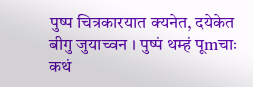पुष्प चित्रकारयात क्यनेत, दयेकेत बीगु जुयाच्वन । पुष्पं थम्हं पूmचाः कथं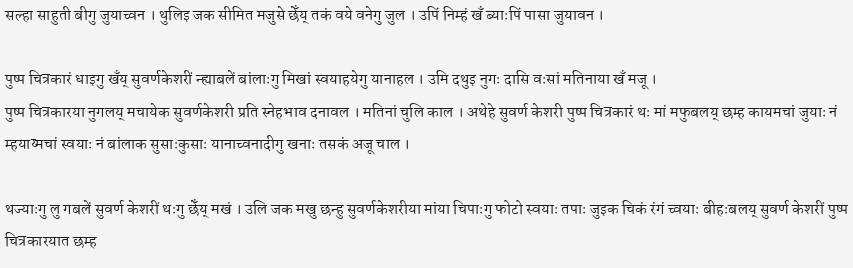सल्हा साहुती बीगु जुयाच्वन । थुलिइ जक सीमित मजुसे छेँय् तकं वये वनेगु जुल । उपिं निम्हं खँ ब्याःपिं पासा जुयावन ।

पुष्प चित्रकारं धाइगु खँय् सुवर्णकेशरीं न्ह्याबलें बांलाःगु मिखां स्वयाहयेगु यानाहल । उमि दथुइ नुगः दासि वःसां मतिनाया खँ मजू ।
पुष्प चित्रकारया नुगलय् मचायेक सुवर्णकेशरी प्रति स्नेहभाव दनावल । मतिनां चुलि काल । अथेहे सुवर्ण केशरी पुष्प चित्रकारं थः मां मफुबलय् छम्ह कायमचां जुयाः नं म्हयाय्मचां स्वयाः नं बांलाक सुसाःकुसाः यानाच्वनादीगु खनाः तसकं अजू चाल ।

थज्याःगु लु गबलें सुवर्ण केशरीं थःगु छेँय् मखं । उलि जक मखु छन्हु सुवर्णकेशरीया मांया चिपाःगु फोटो स्वयाः तपाः जुइक चिकं रंगं च्वयाः बीहःबलय् सुवर्ण केशरीं पुष्प चित्रकारयात छम्ह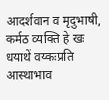आदर्शवान व मृदुभाषी, कर्मठ व्यक्ति हे खः धयाथें वय्कःप्रति आस्थाभाव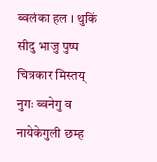ब्वलंका हल । थुकिं सीदु भाजु पुष्प चित्रकार मिस्तय् नुगः ब्वनेगु व नायेकेगुली छम्ह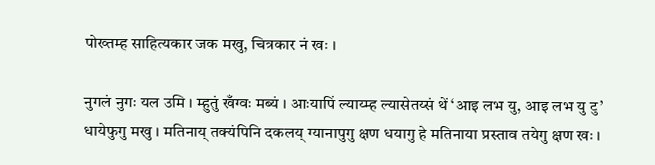पोख्तम्ह साहित्यकार जक मखु, चित्रकार नं खः ।

नुगलं नुगः यल उमि । म्हुतुं खँग्वः मब्यं । आःयापिं ल्याय्म्ह ल्यासेतय्सं थें ‘आइ लभ यु, आइ लभ यु टु’ धायेफुगु मखु । मतिनाय् तक्यंपिनि दकलय् ग्यानापुगु क्षण धयागु हे मतिनाया प्रस्ताव तयेगु क्षण खः ।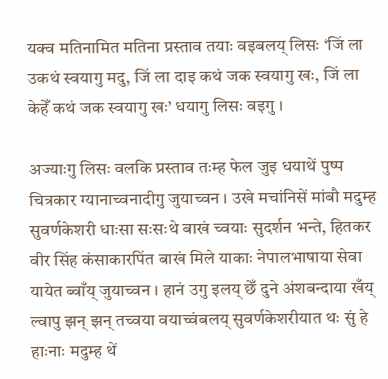यक्व मतिनामित मतिना प्रस्ताव तयाः वइबलय् लिसः ‘जिं ला उकथं स्वयागु मदु, जिं ला दाइ कथं जक स्वयागु खः, जिं ला केहेँ कथं जक स्वयागु खः’ धयागु लिसः वइगु ।

अज्याःगु लिसः वलकि प्रस्ताव तःम्ह फेल जुइ धयाथें पुष्प चित्रकार ग्यानाच्वनादीगु जुयाच्वन । उखे मचांनिसें मांबौ मदुम्ह सुवर्णकेशरी धाःसा सःसःथे बाखं च्वयाः सुदर्शन भन्ते, हितकर वीर सिंह कंसाकारपिंत बाखं मिले याकाः नेपालभाषाया सेवा यायेत ब्वाँय् जुयाच्वन । हानं उगु इलय् छेँ दुने अंशबन्दाया खँय् ल्वापु झन् झन् तच्वया वयाच्वंबलय् सुवर्णकेशरीयात थः सुं हे हाःनाः मदुम्ह थें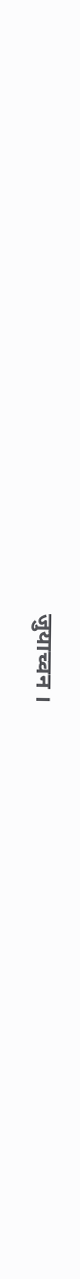जुयाच्वन ।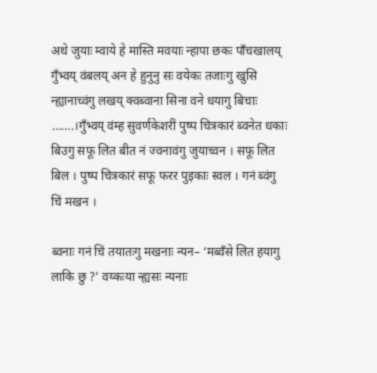अथे जुयाः म्वाये हे मास्ति मवयाः न्हापा छकः पाँचखालय् गुँभ्वय् वंबलय् अन हे हुनुनु सः वयेकः तजाःगु खुसि न्ह्यानाच्वंगु लखय् क्वब्वाना सिना वने धयागु बिचाः …….।गुँभ्वय् वंम्ह सुवर्णकेशरीं पुष्प चित्रकारं ब्वनेत धकाः बिउगु सफू लित बीत नं ज्वनावंगु जुयाच्वन । सफू लित बिल । पुष्प चित्रकारं सफू फरर पुइकाः स्वल । गनं ब्वंगु चिं मखन ।

ब्वनाः गनं चिं तयातःगु मखनाः न्यन– ‘मब्वँसे लित हयागु लाकि छु ?’ वय्कःया न्ह्यसः न्यनाः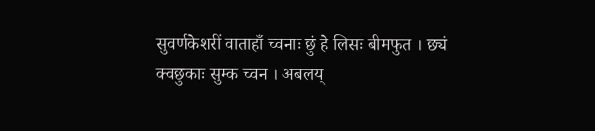सुवर्णकेशरीं वाताहाँ च्वनाः छुं हे लिसः बीमफुत । छ्यं क्वछुकाः सुम्क च्वन । अबलय्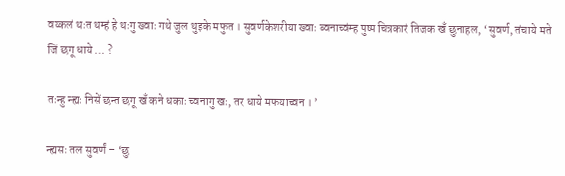वय्कलं थःत थम्हं हे थःगु ख्वाः गथे जुल थुइके मफुत । सुवर्णकेशरीया ख्वाः ब्वनाच्वंम्ह पुष्प चित्रकारं तिजक खँ छुनाहल, ‘सुवर्ण, तंचाये मते जिं छगू धाये … ?

तःन्हु न्ह्यः निसें छन्त छगू खँ कने धकाः च्वनागु खः, तर धाये मफयाच्वन । ’

न्ह्यसः तल सुवर्णं – ‘छु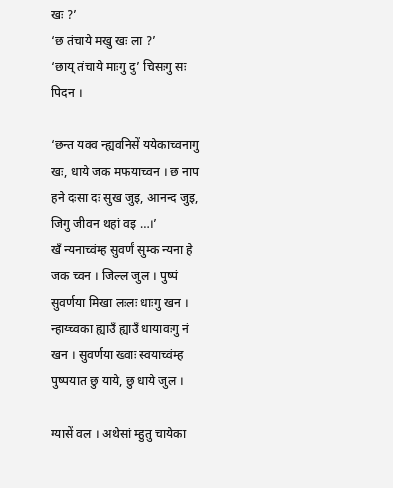खः ?’
‘छ तंचाये मखु खः ला ?’
‘छाय् तंचाये माःगु दु’ चिसःगु सः पिदन ।

‘छन्त यक्व न्ह्यवनिसें ययेकाच्वनागु खः, धाये जक मफयाच्वन । छ नाप हने दःसा दः सुख जुइ, आनन्द जुइ, जिगु जीवन थहां वइ …।’
खँ न्यनाच्वंम्ह सुवर्णं सुम्क न्यना हे जक च्वन । जिल्ल जुल । पुष्पं सुवर्णया मिखा लःलः धाःगु खन । न्हाय्च्वका ह्याउँ ह्याउँ धायावःगु नं खन । सुवर्णया ख्वाः स्वयाच्वंम्ह पुष्पयात छु याये, छु धाये जुल ।

ग्यासें वल । अथेसां म्हुतु चायेका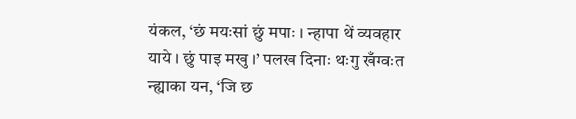यंकल, ‘छं मयःसां छुं मपाः । न्हापा थें व्यवहार याये । छुं पाइ मखु ।’ पलख दिनाः थःगु खँग्वःत न्ह्याका यन, ‘जि छ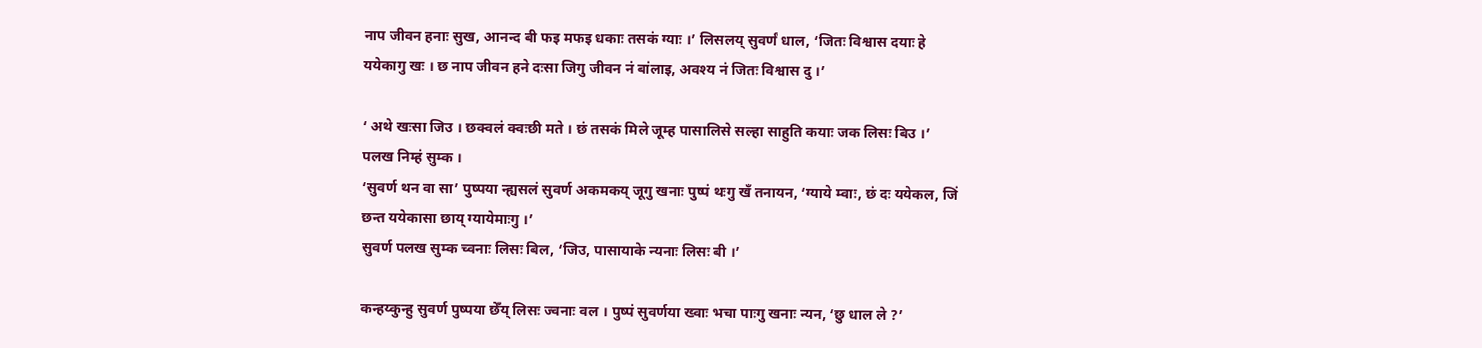नाप जीवन हनाः सुख, आनन्द बी फइ मफइ धकाः तसकं ग्याः ।’ लिसलय् सुवर्णं धाल, ‘जितः विश्वास दयाः हे ययेकागु खः । छ नाप जीवन हने दःसा जिगु जीवन नं बांलाइ, अवश्य नं जितः विश्वास दु ।’

‘ अथे खःसा जिउ । छक्वलं क्वःछी मते । छं तसकं मिले जूम्ह पासालिसे सल्हा साहुति कयाः जक लिसः बिउ ।’
पलख निम्हं सुम्क ।
‘सुवर्ण थन वा सा’ पुष्पया न्ह्यसलं सुवर्ण अकमकय् जूगु खनाः पुष्पं थःगु खँ तनायन, ‘ग्याये म्वाः, छं दः ययेकल, जिं छन्त ययेकासा छाय् ग्यायेमाःगु ।’
सुवर्ण पलख सुम्क च्वनाः लिसः बिल, ‘जिउ, पासायाके न्यनाः लिसः बी ।’

कन्हय्कुन्हु सुवर्ण पुष्पया छेँय् लिसः ज्वनाः वल । पुष्पं सुवर्णया ख्वाः भचा पाःगु खनाः न्यन, ‘छु धाल ले ?’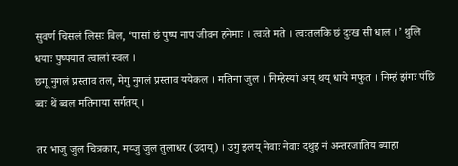सुवर्ण चिसलं लिसः बिल, ‘पासां छं पुष्प नाप जीवन हनेमाः । त्वःते मते । त्वःतलकि छं दुःख सी धाल ।’ थुलि धयाः पुष्पयात त्वालां स्वल ।
छगू नुगलं प्रस्ताव तल, मेगु नुगलं प्रस्ताव ययेकल । मतिना जुल । निम्हेस्यां अय् थय् धाये मफुत । निम्हं झंगः पंछि ब्वः थें ब्वल मतिनाया सर्गतय् ।

तर भाजु जुल चित्रकार, मय्जु जुल तुलाधर (उदाय्) । उगु इलय् नेवाः नेवाः दथुइ नं अन्तरजातिय ब्याहा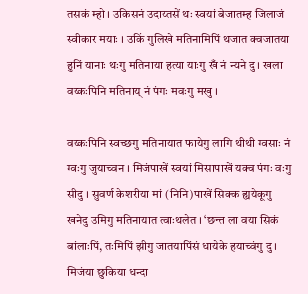तसकं म्हो । उकिसनं उदाय्तसें थः स्वयां बेजातम्ह जिलाजं स्वीकार मयाः । उकिं गुलिखे मतिनामिपिं थजात क्वजातया हुनिं यानाः थःगु मतिनाया हत्या याःगु खँ नं न्यने दु । खला वय्कःपिनि मतिनाय् नं पंगः मवःगु मखु ।

वय्कःपिनि स्वच्छगु मतिनायात फायेगु लागि थीथी ग्वसाः नं ग्वःगु जुयाच्वन । मिजंपाखें स्वयां मिसापाखें यक्व पंगः वःगु सीदु । सुवर्ण केशरीया मां (निनि)पाखें सिक्क ह्ययेकूगु खनेदु उमिगु मतिनायात त्वाःथलेत । ‘छन्त ला वया सिकं बांलाःपिं, तःमिपिं झीगु जातयापिंसं धायेके हयाच्वंगु दु । मिजंया छुकिया धन्दा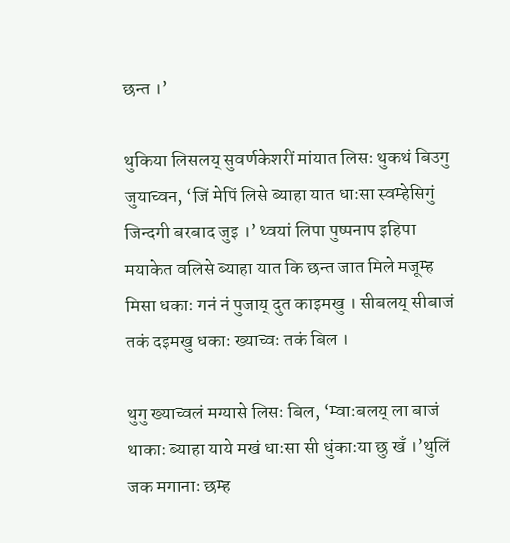छन्त ।’

थुकिया लिसलय् सुवर्णकेशरीं मांयात लिसः थुकथं बिउगु जुयाच्वन, ‘जिं मेपिं लिसे ब्याहा यात धाःसा स्वम्हेसिगुं जिन्दगी बरबाद जुइ ।’ थ्वयां लिपा पुष्पनाप इहिपा मयाकेत वलिसे ब्याहा यात कि छन्त जात मिले मजूम्ह मिसा धकाः गनं नं पुजाय् दुत काइमखु । सीबलय् सीबाजं तकं दइमखु धकाः ख्याच्वः तकं बिल ।

थुगु ख्याच्वलं मग्यासे लिसः बिल, ‘म्वाःबलय् ला बाजं थाकाः ब्याहा याये मखं धाःसा सी धुंकाःया छु खँ ।’थुलिं जक मगानाः छम्ह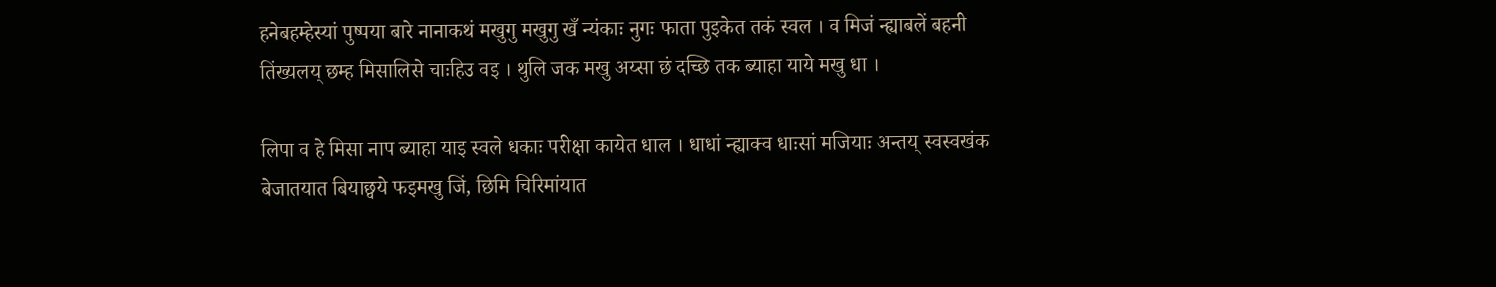हनेबहम्हेस्यां पुष्पया बारे नानाकथं मखुगु मखुगु खँ न्यंकाः नुगः फाता पुइकेत तकं स्वल । व मिजं न्ह्याबलें बहनी तिंख्यलय् छम्ह मिसालिसे चाःहिउ वइ । थुलि जक मखु अय्सा छं दच्छि तक ब्याहा याये मखु धा ।

लिपा व हे मिसा नाप ब्याहा याइ स्वले धकाः परीक्षा कायेत धाल । धाधां न्ह्याक्व धाःसां मजियाः अन्तय् स्वस्वखंक बेजातयात बियाछ्वये फइमखु जिं, छिमि चिरिमांयात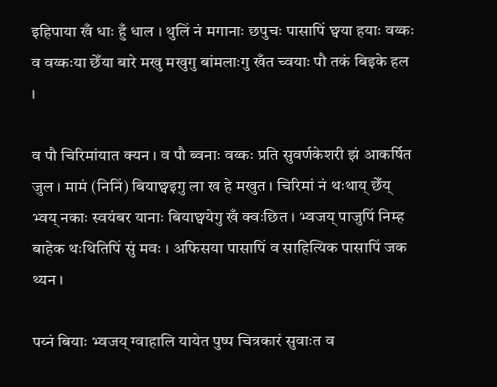इहिपाया खँ धाः हुँ धाल । थुलिं नं मगानाः छपुचः पासापिं छ्वया हयाः वय्कः व वय्कःया छेँया बारे मखु मखुगु बांमलाःगु खँत च्वयाः पौ तकं बिइके हल ।

व पौ चिरिमांयात क्यन । व पौ ब्वनाः वय्कः प्रति सुवर्णकेशरी झं आकर्षित जुल । मामं (निनिं) बियाछ्वइगु ला ख हे मखुत । चिरिमां नं थःथाय् छेँय् भ्वय् नकाः स्वयंबर यानाः बियाछ्वयेगु खँ क्वःछित । भ्वजय् पाजुपिं निम्ह बाहेक थःथितिपिं सुं मवः । अफिसया पासापिं व साहित्यिक पासापिं जक थ्यन ।

पय्नं बियाः भ्वजय् ग्वाहालि यायेत पुष्प चित्रकारं सुवाःत व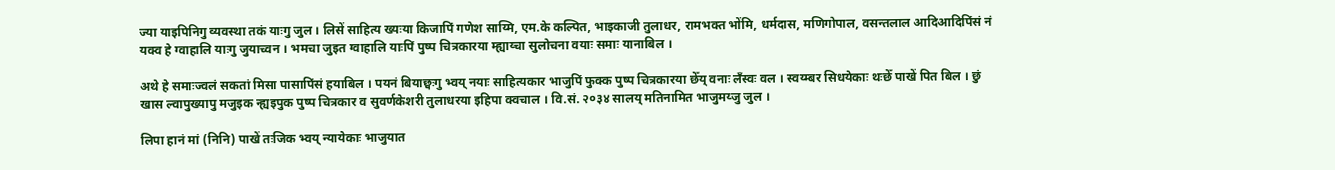ज्या याइपिनिगु व्यवस्था तकं याःगु जुल । लिसें साहित्य ख्यःया किजापिं गणेश साय्मि, एम.के कल्पित, भाइकाजी तुलाधर, रामभक्त भोंमि, धर्मदास, मणिगोपाल, वसन्तलाल आदिआदिपिंसं नं यक्व हे ग्वाहालि याःगु जुयाच्वन । भमचा जुइत ग्वाहालि याःपिं पुष्प चित्रकारया म्ह्याय्चा सुलोचना वयाः समाः यानाबिल ।

अथे हे समाःज्वलं सकतां मिसा पासापिंसं हयाबिल । पयनं बियाछ्वःगु भ्वय् नयाः साहित्यकार भाजुपिं फुक्क पुष्प चित्रकारया छेँय् वनाः लँस्वः वल । स्वय्म्बर सिधयेकाः थःछेँ पाखें पित बिल । छुं खास ल्वापुख्यापु मजुइक न्ह्यइपुक पुष्प चित्रकार व सुवर्णकेशरी तुलाधरया इहिपा क्वचाल । वि.सं. २०३४ सालय् मतिनामित भाजुमय्जु जुल ।

लिपा हानं मां (निनि) पाखें तःजिक भ्वय् न्यायेकाः भाजुयात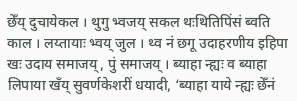छेँय् दुचायेकल । थुगु भ्वजय् सकल थःथितिपिंसं ब्वति काल । लय्तायाः भ्वय् जुल । थ्व नं छगू उदाहरणीय इहिपा खः उदाय समाजय्, पुं समाजय् । ब्याहा न्ह्यः व ब्याहा लिपाया खँय् सुवर्णकेशरीं धयादी, ‘ब्याहा याये न्ह्यः छेँनं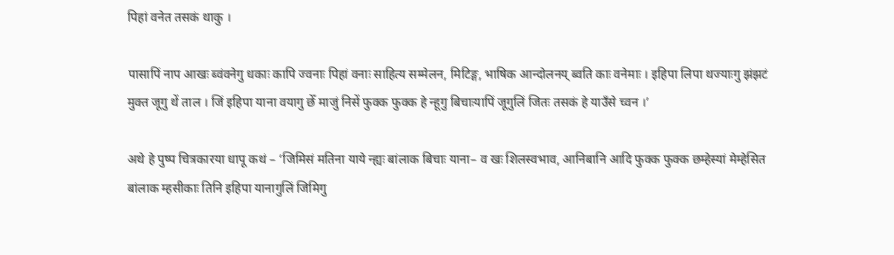पिहां वनेत तसकं थाकु ।

पासापिं नाप आखः ब्वंवनेगु धकाः कापि ज्वनाः पिहां वनाः साहित्य सम्मेलन, मिटिङ्ग, भाषिक आन्दोलनय् ब्वति काः वनेमाः । इहिपा लिपा थज्याःगु झंझटं मुक्त जूगु थें ताल । जिं इहिपा याना वयागु छेँ माजुं निसें फुक्क फुक्क हे न्हूगु बिचाःयापिं जूगुलिं जितः तसकं हे याउँसे च्वन ।’

अथे हे पुष्प चित्रकारया धापू कथं – ‘जिमिसं मतिना याये न्ह्यः बांलाक बिचाः याना– व खः शिलस्वभाव, आनिबानि आदि फुक्क फुक्क छम्हेस्यां मेम्हेसित बांलाक म्हसीकाः तिनि इहिपा यानागुलिं जिमिगु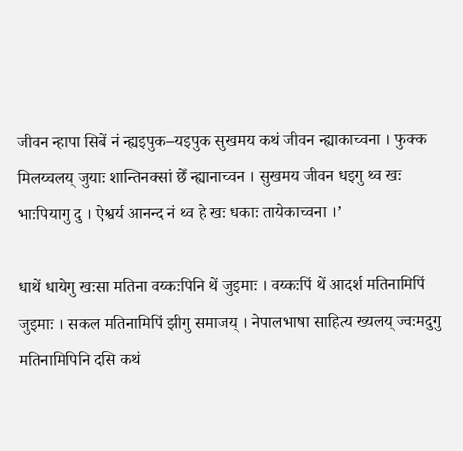जीवन न्हापा सिबें नं न्ह्यइपुक–यइपुक सुखमय कथं जीवन न्ह्याकाच्वना । फुक्क मिलय्चलय् जुयाः शान्तिनक्सां छेँ न्ह्यानाच्वन । सुखमय जीवन धइगु थ्व खः भाःपियागु दु । ऐश्वर्य आनन्द नं थ्व हे खः धकाः तायेकाच्वना ।’

धाथें धायेगु खःसा मतिना वय्कःपिनि थें जुइमाः । वय्कःपिं थें आदर्श मतिनामिपिं जुइमाः । सकल मतिनामिपिं झीगु समाजय् । नेपालभाषा साहित्य ख्यलय् ज्वःमदुगु मतिनामिपिनि दसि कथं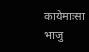कायेमाःसा भाजु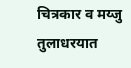चित्रकार व मय्जु तुलाधरयात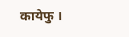कायेफु ।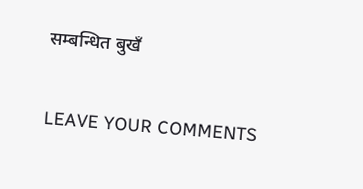सम्बन्धित बुखँ

LEAVE YOUR COMMENTS